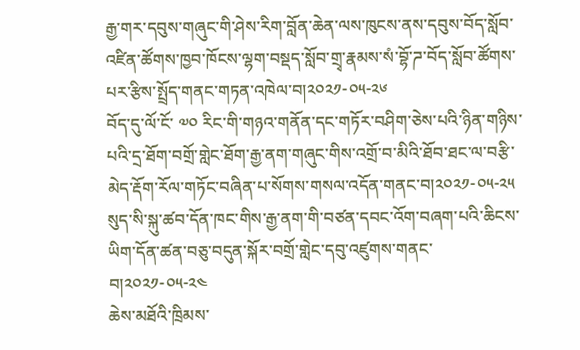རྒྱ་གར་དབུས་གཞུང་གི་ཤེས་རིག་བློན་ཆེན་ལས་ཁུངས་ནས་དབུས་བོད་སློབ་འཛིན་ཚོགས་ཁྱབ་ཁོངས་ལྷག་བསྡད་སློབ་གྲྭ་རྣམས་སཾ་བྷོ་ཌ་བོད་སློབ་ཚོགས་པར་རྩིས་སྤྲོད་གནང་གཏན་འཁེལ་བ།༢༠༢༡-༠༥-༢༦
བོད་དུ་ལོ་ངོ་ ༧༠ རིང་གི་གཉའ་གནོན་དང་གཏོར་བཤིག་ཅེས་པའི་ཉིན་གཉིས་པའི་དྲ་ཐོག་བགྲོ་གླེང་ཐོག་རྒྱ་ནག་གཞུང་གིས་འགྲོ་བ་མིའི་ཐོབ་ཐང་ལ་བརྩི་མེད་རྡོག་རོལ་གཏོང་བཞིན་པ་སོགས་གསལ་འདོན་གནང་བ།༢༠༢༡-༠༥-༢༥
སུད་སི་སྐུ་ཚབ་དོན་ཁང་གིས་རྒྱ་ནག་གི་བཙན་དབང་འོག་བཞག་པའི་ཆིངས་ཡིག་དོན་ཚན་བཅུ་བདུན་སྐོར་བགྲོ་གླེང་དབུ་འཛུགས་གནང་བ།༢༠༢༡-༠༥-༢༤
ཆེས་མཐོའི་ཁྲིམས་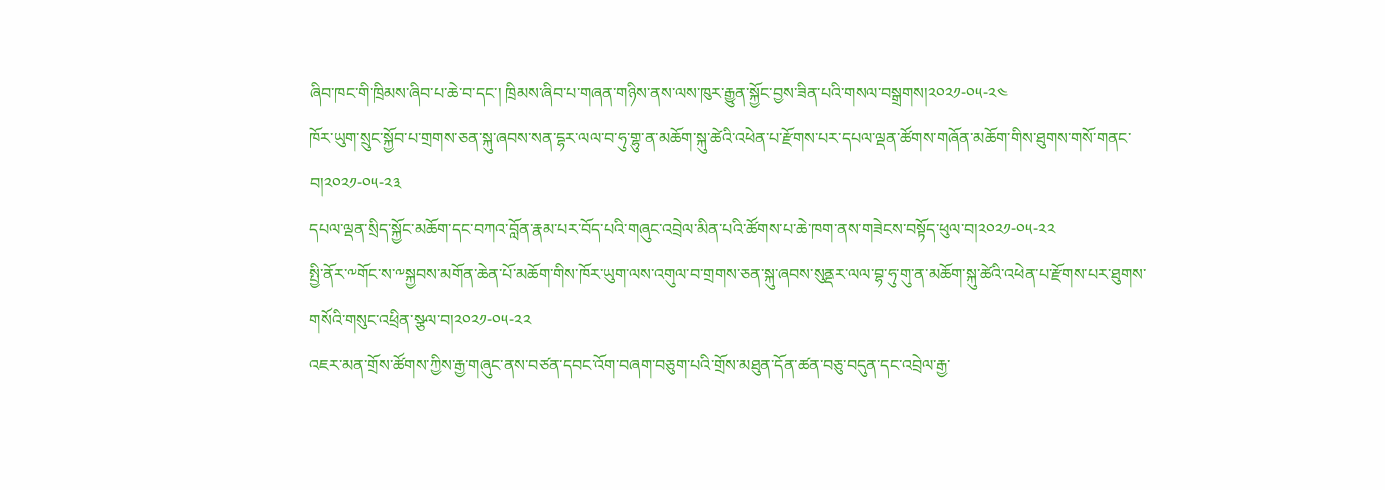ཞིབ་ཁང་གི་ཁྲིམས་ཞིབ་པ་ཆེ་བ་དང་། ཁྲིམས་ཞིབ་པ་གཞན་གཉིས་ནས་ལས་ཁུར་རྒྱུན་སྐྱོང་བྱས་ཟིན་པའི་གསལ་བསྒྲགས།༢༠༢༡-༠༥-༢༤
ཁོར་ཡུག་སྲུང་སྐྱོབ་པ་གྲགས་ཅན་སྐུ་ཞབས་སན་དྷར་ལལ་བ་ཧུ་གྷུ་ན་མཆོག་སྐུ་ཚེའི་འཕེན་པ་རྫོགས་པར་དཔལ་ལྡན་ཚོགས་གཞོན་མཆོག་གིས་ཐུགས་གསོ་གནང་བ།༢༠༢༡-༠༥-༢༣
དཔལ་ལྡན་སྲིད་སྐྱོང་མཆོག་དང་བཀའ་བློན་རྣམ་པར་བོད་པའི་གཞུང་འབྲེལ་མིན་པའི་ཚོགས་པ་ཆེ་ཁག་ནས་གཟེངས་བསྟོད་ཕུལ་བ།༢༠༢༡-༠༥-༢༢
སྤྱི་ནོར་༸གོང་ས་༸སྐྱབས་མགོན་ཆེན་པོ་མཆོག་གིས་ཁོར་ཡུག་ལས་འགུལ་བ་གྲགས་ཅན་སྐུ་ཞབས་སུནྡར་ལལ་བྷ་ཧུ་གུ་ན་མཆོག་སྐུ་ཚེའི་འཕེན་པ་རྫོགས་པར་ཐུགས་གསོའི་གསུང་འཕྲིན་སྩལ་བ།༢༠༢༡-༠༥-༢༢
འཇར་མན་གྲོས་ཚོགས་ཀྱིས་རྒྱ་གཞུང་ནས་བཙན་དབང་འོག་བཞག་བཅུག་པའི་གྲོས་མཐུན་དོན་ཚན་བཅུ་བདུན་དང་འབྲེལ་རྒྱ་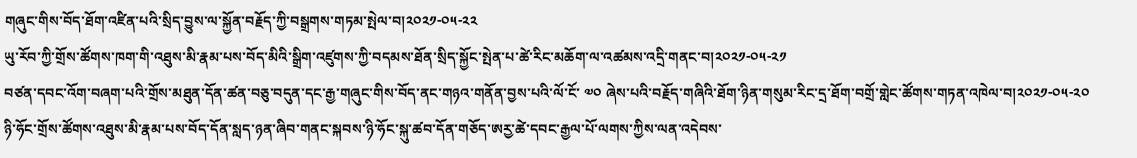གཞུང་གིས་བོད་ཐོག་འཛིན་པའི་སྲིད་བྱུས་ལ་སྐྱོན་བརྗོད་ཀྱི་བསྒྲགས་གཏམ་སྤེལ་བ།༢༠༢༡-༠༥-༢༢
ཡུ་རོབ་ཀྱི་གྲོས་ཚོགས་ཁག་གི་འཐུས་མི་རྣམ་པས་བོད་མིའི་སྒྲིག་འཛུགས་ཀྱི་བདམས་ཐོན་སྲིད་སྐྱོང་སྤེན་པ་ཚེ་རིང་མཆོག་ལ་འཚམས་འདྲི་གནང་བ།༢༠༢༡-༠༥-༢༡
བཙན་དབང་འོག་བཞག་པའི་གྲོས་མཐུན་དོན་ཚན་བཅུ་བདུན་དང་རྒྱ་གཞུང་གིས་བོད་ནང་གཉའ་གནོན་བྱས་པའི་ལོ་ངོ་ ༧༠ ཞེས་པའི་བརྗོད་གཞིའི་ཐོག་ཉིན་གསུམ་རིང་དྲ་ཐོག་བགྲོ་གླེང་ཚོགས་གཏན་འཁེལ་བ།༢༠༢༡-༠༥-༢༠
ཉི་ཧོང་གྲོས་ཚོགས་འཐུས་མི་རྣམ་པས་བོད་དོན་སླད་ཉན་ཞིབ་གནང་སྐབས་ཉི་ཧོང་སྐུ་ཚབ་དོན་གཅོད་ཨརྱ་ཚེ་དབང་རྒྱལ་པོ་ལགས་ཀྱིས་ལན་འདེབས་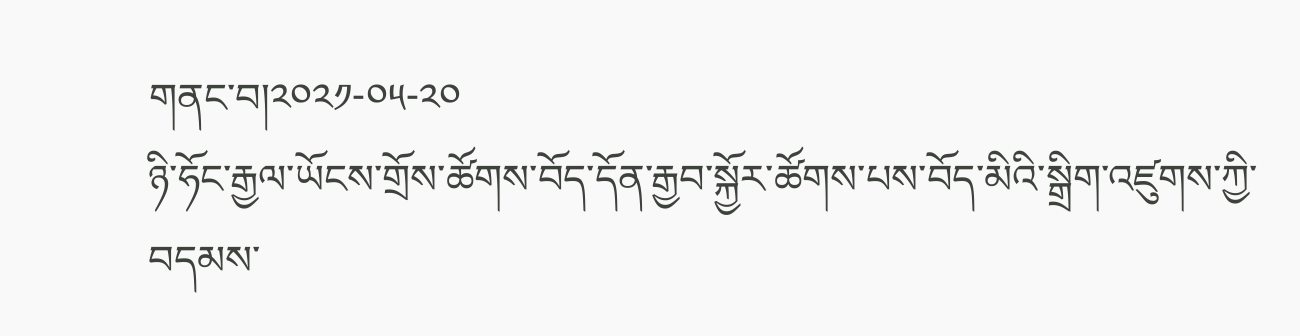གནང་བ།༢༠༢༡-༠༥-༢༠
ཉི་ཧོང་རྒྱལ་ཡོངས་གྲོས་ཚོགས་བོད་དོན་རྒྱབ་སྐྱོར་ཚོགས་པས་བོད་མིའི་སྒྲིག་འཛུགས་ཀྱི་བདམས་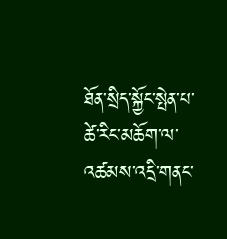ཐོན་སྲིད་སྐྱོང་སྤེན་པ་ཚེ་རིང་མཆོག་ལ་འཚམས་འདྲི་གནང་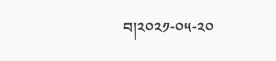བ།༢༠༢༡-༠༥-༢༠